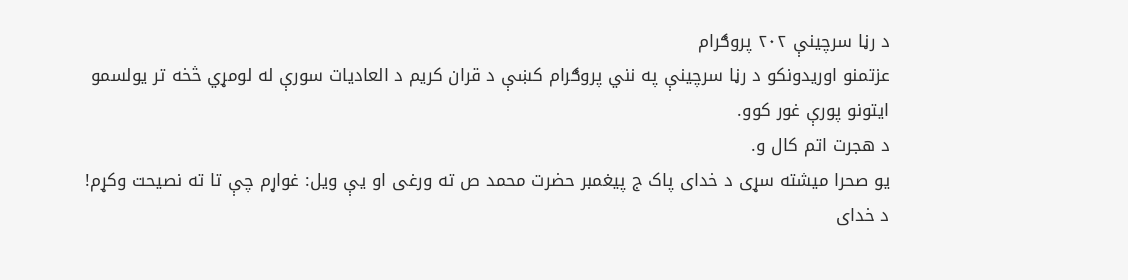د رڼا سرچینې ۲۰۲ پروګرام
عزتمنو اوریدونکو د رڼا سرچینې په نني پروګرام کښې د قران کریم د العادیات سورې له لومړي څخه تر یولسمو ایتونو پورې غور کوو.
د هجرت اتم کال و.
یو صحرا میشته سړی د خدای پاک ج پیغمبر حضرت محمد ص ته ورغی او یې ویل: غواړم چې تا ته نصیحت وکړم! د خدای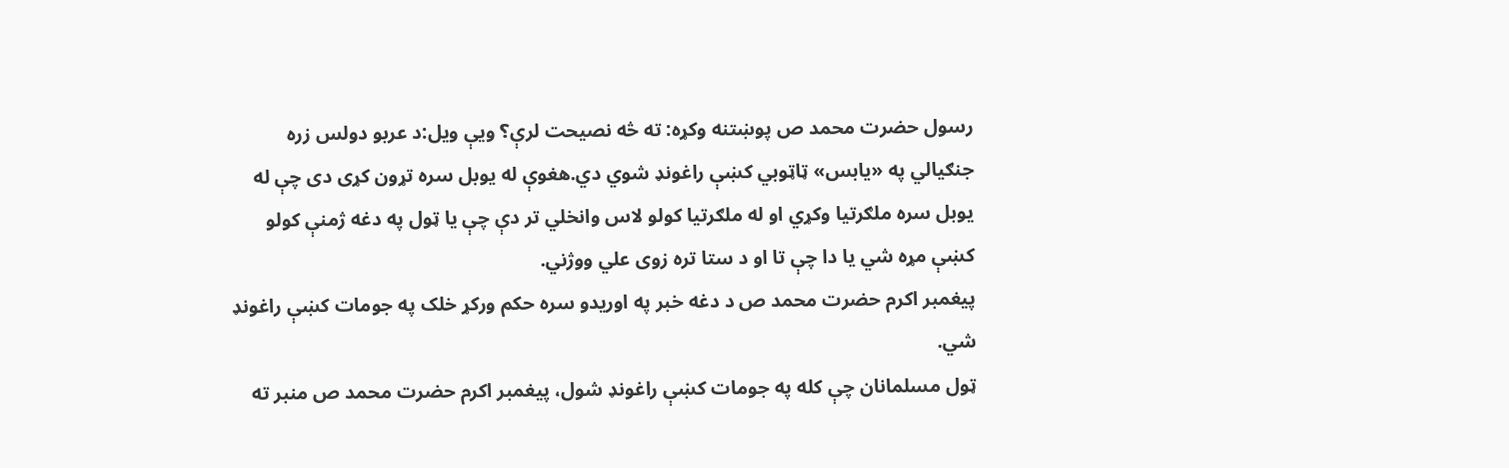رسول حضرت محمد ص پوښتنه وکړه: ته څه نصیحت لرې؟ ویې ویل:د عربو دولس زره جنګیالي په «یابس» ټاټوبي کښې راغونډ شوي دي.هغوې له یوبل سره تړون کړی دی چې له یوبل سره ملګرتیا وکړي او له ملګرتیا کولو لاس وانخلي تر دې چې یا ټول په دغه ژمنې کولو کښې مړه شي یا دا چې تا او د ستا تره زوی علي ووژني.
پیغمبر اکرم حضرت محمد ص د دغه خبر په اوریدو سره حکم ورکړ خلک په جومات کښې راغونډ شي.
ټول مسلمانان چې کله په جومات کښې راغونډ شول، پیغمبر اکرم حضرت محمد ص منبر ته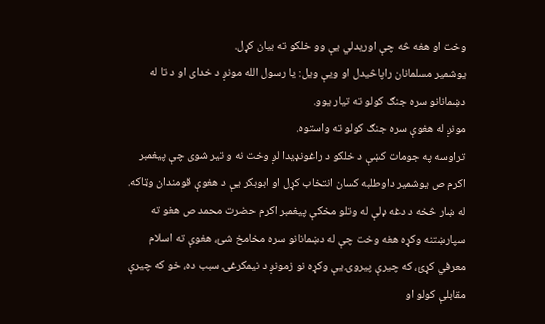وخت او هغه څه چې اوریدلي یې وو خلکو ته بیان کړل.
یوشمیر مسلمانان راپاڅیدل او ویې ویل: یا رسول الله مونږ د خدای او د تا له دښمانانو سره جنګ کولو ته تیار یوو.
مونږ له هغوې سره جنګ کولو ته واستوه.
تراوسه په جومات کښې د خلکو د راغونډیدا لږ وخت نه و تیر شوی چې پیغمبر اکرم ص یوشمیر داوطلبه کسان انتخاب کړل او ابوبکر یې د هغوې قومندان وټاکه.
له ښار څخه د دغه ډلې له وتلو مخکې پیغمبر اکرم حضرت محمد ص هغو ته سپارښتنه وکړه هغه وخت چې له دښمانانو سره مخامخ شئ، هغوې ته اسلام معرفي کړئ، که چیرې پیروۍ یې وکړه نو زمونږ د نیمکرغۍ سبب ده، خو که چیرې مقابلې کولو او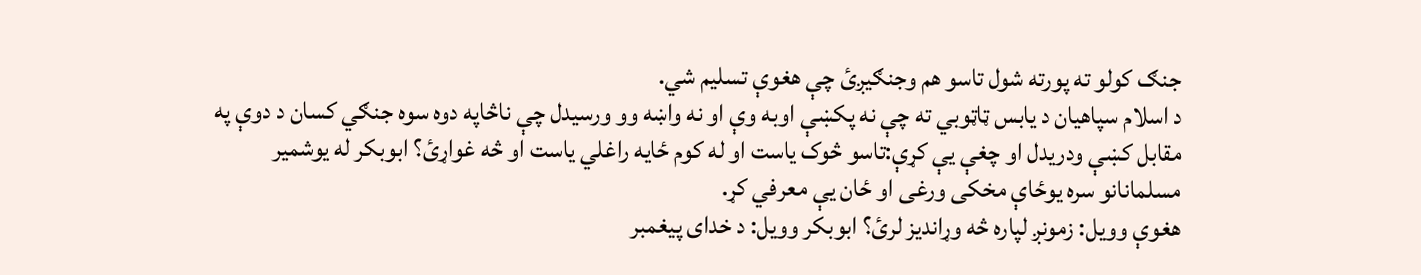جنګ کولو ته پورته شول تاسو هم وجنګیږئ چې هغوې تسلیم شي.
د اسلام سپاهیان د یابس ټاټوبي ته چې نه پکښې اوبه وې او نه واښه وو ورسیدل چې ناڅاپه دوه سوه جنګي کسان د دوې په مقابل کښې ودریدل او چغې یې کړې:تاسو څوک یاست او له کوم ځایه راغلي یاست او څه غواړئ؟ ابوبکر له یوشمیر مسلمانانو سره یوځاې مخکی ورغی او ځان یې معرفي کړ.
هغوې وویل: زمونږ لپاره څه وړاندیز لرئ؟ ابوبکر وویل: د خدای پیغمبر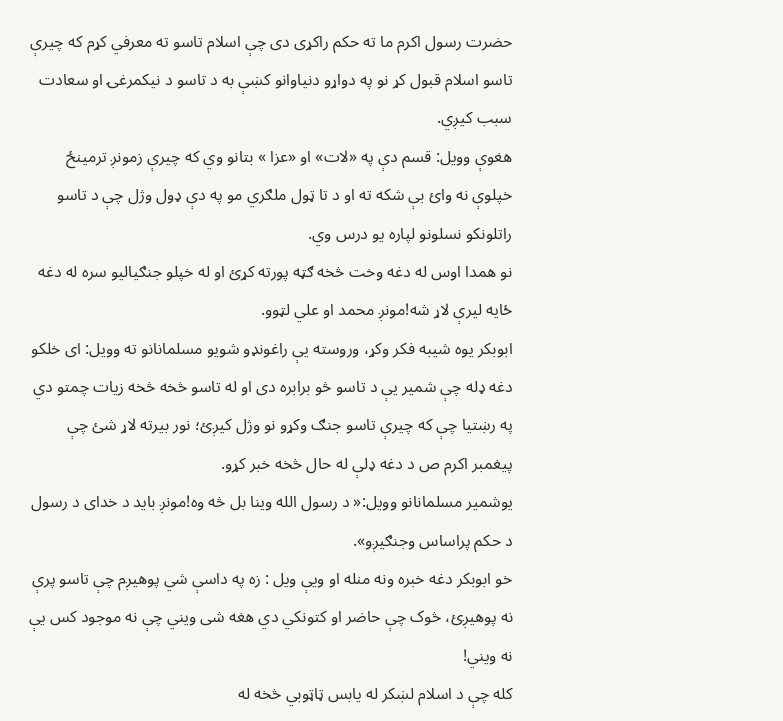حضرت رسول اکرم ما ته حکم راکړی دی چې اسلام تاسو ته معرفي کړم که چیرې تاسو اسلام قبول کړ نو په دواړو دنیاوانو کښې به د تاسو د نیکمرغۍ او سعادت سبب کیږي.
هغوې وویل: قسم دې په «لات» او «عزا » بتانو وي که چیرې زمونږ ترمینځ خپلوې نه وائ بې شکه ته او د تا ټول ملګري مو په دې ډول وژل چې د تاسو راتلونکو نسلونو لپاره یو درس وي.
نو همدا اوس له دغه وخت څخه ګټه پورته کړئ او له خپلو جنګیالیو سره له دغه ځایه لیرې لاړ شه!مونږ محمد او علي لټوو.
ابوبکر یوه شیبه فکر وکړ، وروسته یې راغونډو شویو مسلمانانو ته وویل: ای خلکو دغه ډله چې شمیر یې د تاسو څو برابره دی او له تاسو څخه څخه زیات چمتو دي په رښتیا چې که چیرې تاسو جنګ وکړو نو وژل کیږئ؛ نور بیرته لاړ شئ چې پیغمبر اکرم ص د دغه ډلې له حال څخه خبر کړو.
یوشمیر مسلمانانو وویل:« د رسول الله وینا بل څه وه!مونږ باید د خدای د رسول د حکم پراساس وجنګیږو».
خو ابوبکر دغه خبره ونه منله او ویې ویل : زه په داسې شي پوهیږم چې تاسو پرې نه پوهیږئ، څوک چې حاضر او کتونکي دي هغه شی ویني چې نه موجود کس یې نه ویني!
کله چې د اسلام لښکر له یابس ټاټوبي څخه له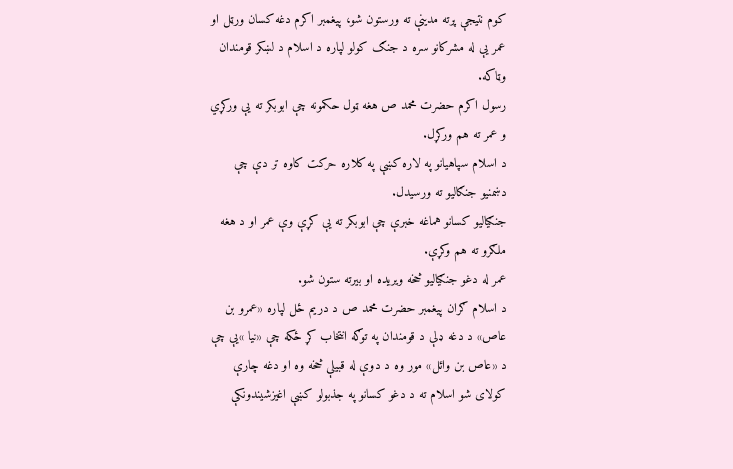کوم نتیجې پرته مدینې ته ورستون شو، پیغمبر اکرم دغه کسان ورټل او عمر یې له مشرکانو سره د جنګ کولو لپاره د اسلام د لښکر قومندان وټاکه.
رسول اکرم حضرت محمد ص هغه ټول حکمونه چې ابوبکر ته یې ورکړي و عمر ته هم ورکړل.
د اسلام سپاهیانو په لاره کښې په کلاره حرکت کاوه تر دې چې دښمنیو جنګالیو ته ورسیدل.
جنګیالیو کسانو هماغه خبرې چې ابوبکر ته یې کړې وې عمر او د هغه ملګرو ته هم وکړې.
عمر له دغو جنګیالیو څخه ویریده او بیرته ستون شو.
د اسلام ګران پیغمبر حضرت محمد ص د دریم ځل لپاره «عمرو بن عاص» د دغه ډلې د قومندان په توګه انتخاب کړ ځکه چې «نیا »یې چې د «عاص بن وائل» مور وه د دوې له قبیلې څخه وه او دغه چارې کولای شو اسلام ته د دغو کسانو په جذبولو کښې اغیزشیندونکې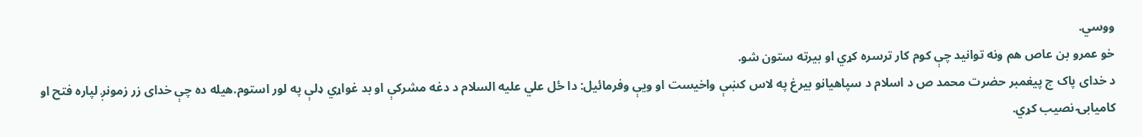ووسي.
خو عمرو بن عاص هم ونه توانید چې کوم کار ترسره کړي او بیرته ستون شو.
د خدای پاک ج پیغمبر حضرت محمد ص د اسلام د سپاهیانو بیرغ په لاس کښې واخیست او ویې وفرمائیل: دا ځل علي علیه السلام د دغه مشرکې او بد غواړي ډلې په لور استوم.هیله ده چې خدای زر زمونږ لپاره فتح او کامیابۍ نصیب کړي.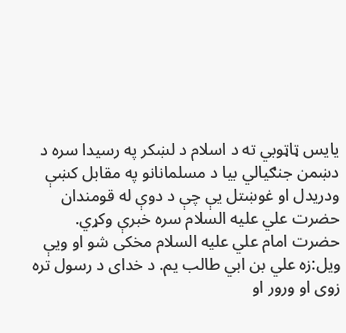یایس ټاټوبي ته د اسلام د لښکر په رسیدا سره د دښمن جنګیالي بیا د مسلمانانو په مقابل کښې ودریدل او غوښتل یې چې د دوې له قومندان حضرت علي علیه السلام سره خبرې وکړي.
حضرت امام علي علیه السلام مخکی شو او ویې ویل:زه علي بن ابي طالب یم. د خدای د رسول تره زوی او ورور او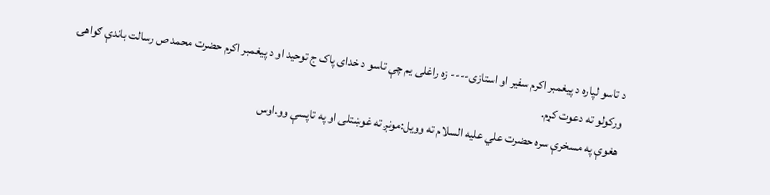د تاسو لپاره د پیغمبر اکرم سفیر او استازی---- زه راغلی یم چې تاسو د خدای پاک ج توحید او د پیغمبر اکرم حضرت محمد ص رسالت باندې ګواهۍ ورکولو ته دعوت کړم.
هغوې په مسخرې سره حضرت علي علیه السلام ته وویل:مونږ ته غوښتلی او په تاپسې وو.اوس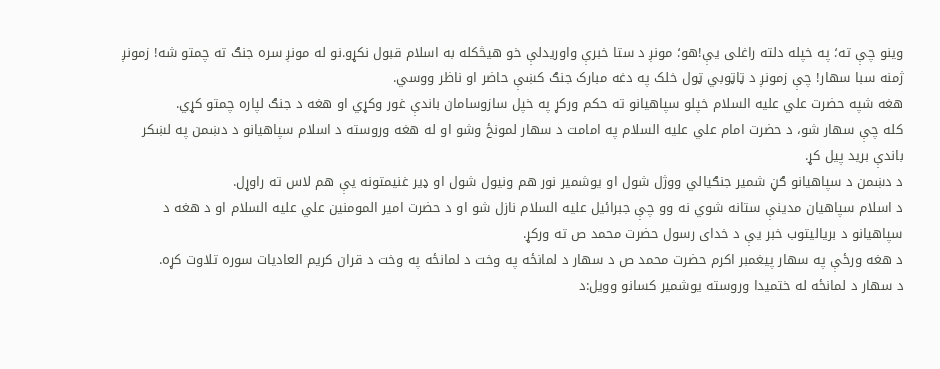وینو چې ته؛ په خپله دلته راغلی یې!هو؛ مونږ د ستا خبرې واوریدلې خو هیڅکله به اسلام قبول نکړو.نو له مونږ سره جنګ ته چمتو شه! زمونږ ژمنه سبا سهار! چې زمونږ د ټاټوبي ټول خلک په دغه مبارک جنګ کښې حاضر او ناظر ووسي.
هغه شپه حضرت علي علیه السلام خپلو سپاهیانو ته حکم ورکړ په خپل سازوسامان باندې غور وکړي او هغه د جنګ لپاره چمتو کړي.
کله چې سهار شو، د حضرت امام علي علیه السلام په امامت د سهار لمونځ وشو او له هغه وروسته د اسلام سپاهیانو د دښمن په لښکر باندې برید پیل کړ.
د دښمن د سپاهیانو ګڼ شمیر جنګیالي ووژل شول او یوشمیر نور هم ونیول شول او ډیر غنیمتونه یې هم لاس ته راوړل.
د اسلام سپاهیان مدینې ستانه شوي نه وو چې جبرائیل علیه السلام نازل شو او د حضرت امیر المومنین علي علیه السلام او د هغه د سپاهیانو د بریالیتوب خبر یې د خدای رسول حضرت محمد ص ته ورکړ.
د هغه ورځې په سهار پیغمبر اکرم حضرت محمد ص د سهار د لمانځه په وخت د لمانځه په وخت د قران کریم العادیات سوره تلاوت کړه.
د سهار د لمانځه له ختمیدا وروسته یوشمیر کسانو وویل:د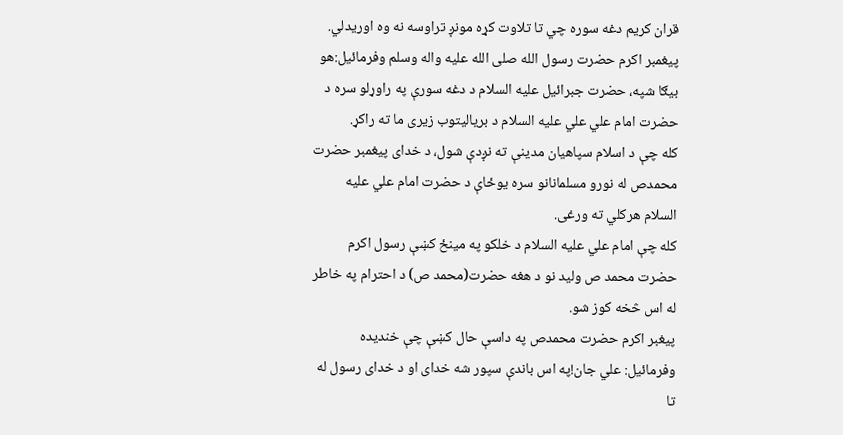قران کریم دغه سوره چي تا تلاوت کړه مونږ تراوسه نه وه اوریدلي.
پیغمبر اکرم حضرت رسول الله صلی الله علیه واله وسلم وفرمائیل:هو بیګا شپه، حضرت جبرائیل علیه السلام د دغه سورې په راوړلو سره د حضرت امام علي علي علیه السلام د بریالیتوب زیری ما ته راکړ.
کله چې د اسلام سپاهیان مدینې ته نږدې شول، د خدای پیغمبر حضرت محمدص له نورو مسلمانانو سره یوځاې د حضرت امام علي علیه السلام هرکلي ته ورغی.
کله چې امام علي علیه السلام د خلکو په مینځ کښې رسول اکرم حضرت محمد ص ولید نو د هغه حضرت(محمد ص) د احترام په خاطر له اس څخه کوز شو.
پیغبر اکرم حضرت محمدص په داسې حال کښې چې خندیده وفرمائیل: علي جان!په اس باندې سپور شه خدای او د خدای رسول له تا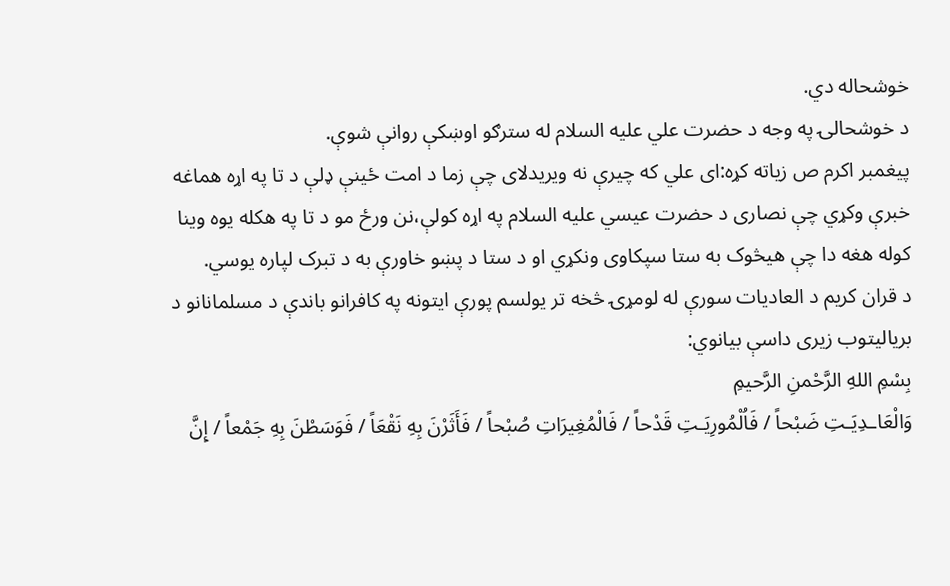خوشحاله دي.
د خوشحالۍ په وجه د حضرت علي علیه السلام له سترګو اوښکې روانې شوې.
پیغمبر اکرم ص زیاته کړه:ای علي که چیرې نه ویریدلای چې زما د امت ځینې ډلې د تا په اړه هماغه خبرې وکړي چې نصاری د حضرت عیسي علیه السلام په اړه کولې،نن ورځ مو د تا په هکله یوه وینا کوله هغه دا چې هیڅوک به ستا سپکاوی ونکړي او د ستا د پښو خاورې به د تبرک لپاره یوسي.
د قران کریم د العادیات سورې له لومړۍ څخه تر یولسم پورې ایتونه په کافرانو باندې د مسلمانانو د بریالیتوب زیری داسې بیانوي:
بِسْمِ اللهِ الرَّحْمنِ الرَّحیمِ
وَالْعَاـدِیَـتِ ضَبْحاً / فَاُلْمُورِیَـتِ قَدْحاً / فَالْمُغِیرَاتِ صُبْحاً / فَأَثَرْنَ بِهِ نَقْعَاً / فَوَسَطْنَ بِهِ جَمْعاً / إِنَّ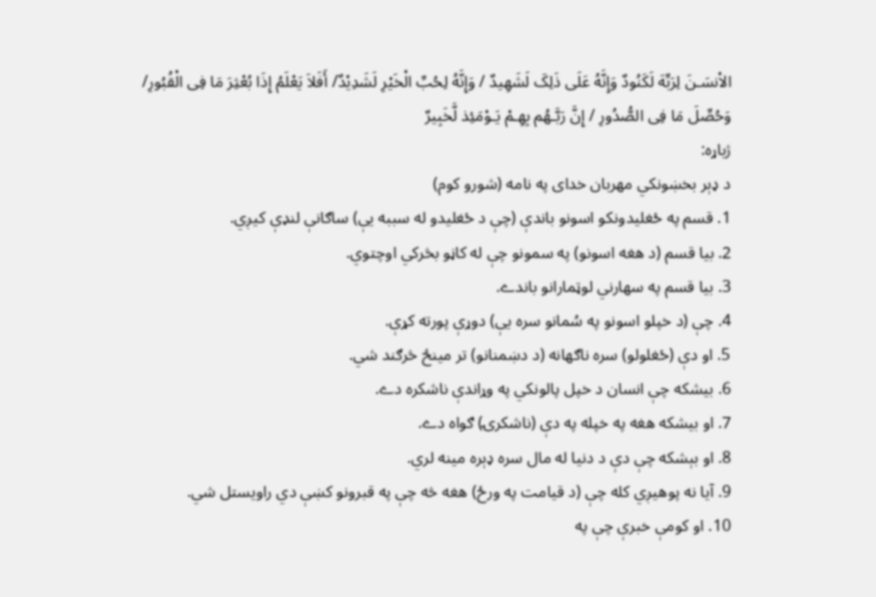الاْنسَـنَ لِرَبِّهَ لَکَنُودٌ وَإِنَّهُ عَلَى ذَلِکَ لَشَهِیدٌ / وَإِنَّهُ لِحُبِّ الْخَیْرِ لَشَدِیْدٌ/ أَفَلاَ یَعْلَمُ إِذَا بُعْثِرَ مَا فِى الْقُبُورِ/ وَحُصِّلَ مَا فِى الصُّدُورِ / إِنَّ رَبَّـهُم بِهِـمْ یَـوْمَئِذ لَّخَبِیرٌ
ژباړه:
د ډېر بخښونکي مهربان خدای په نامه (شورو کوم)
1. قسم په ځغليدونکو اسونو باندې (چې د ځغليدو له سببه يې) ساګانې لنډې کيږي.
2. بيا قسم (د هغه اسونو) په سمونو چې له کاڼو بڅرکي اوچتوي.
3. بيا قسم په سهارني لوټمارانو باندے.
4. چې (د خپلو اسونو په سُمانو سره يې) دوړې پورته کړې.
5. او دې (ځغلولو) سره ناګهانه (د دښمنانو) تر مينځ څرګند شي.
6. بيشکه چې انسان د خپل پالونکي په وړاندې ناشکره دے.
7. او بيشکه هغه په خپله په دې (ناشکرۍ) ګواه دے.
8. او بېشکه چې دې د دنيا له مال سره ډېره مينه لري.
9. آيا نه پوهيږي کله چې (د قيامت په ورځ) هغه څه چې په قبرونو کښې دي راويستل شي.
10. او کومې خبرې چې په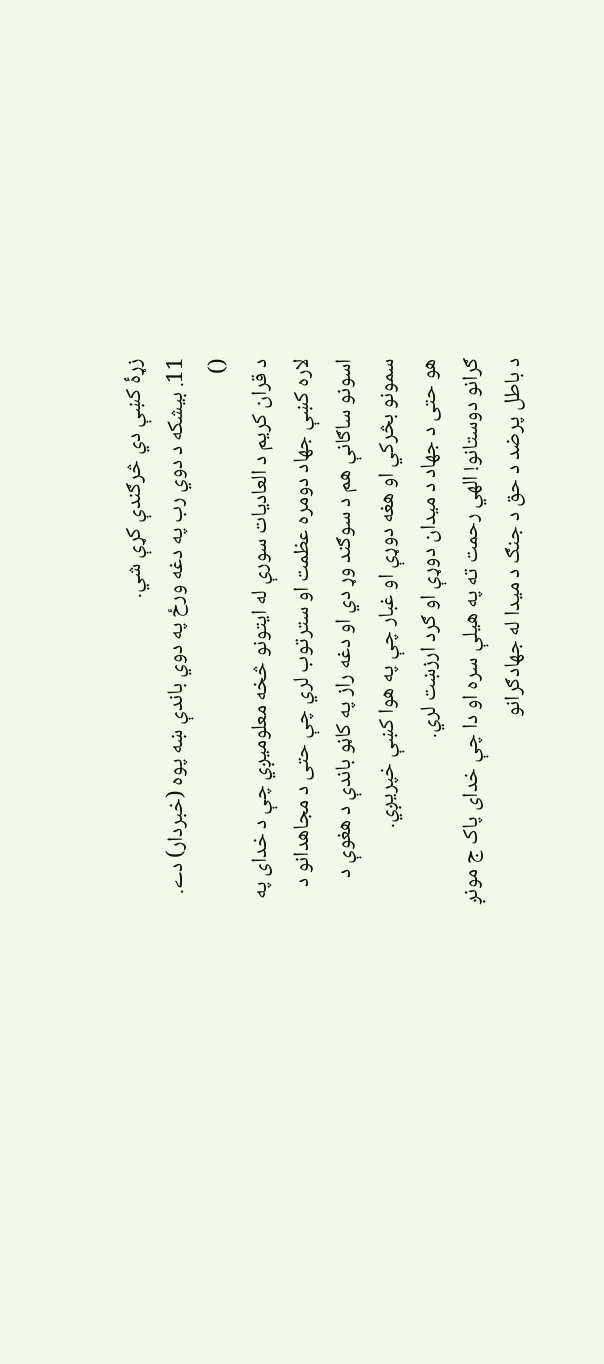زړۀ کښې دي څرګندې کړې شي.
11. بيشکه د دوي رب په دغه ورځ په دوي باندې ښه پوه (خبردار) دے.
()
د قران کریم د العادیات سورې له ایتونو څخه معلومیږي چې د خدای په لاره کښې جهاد دومره عظمت او سترتوب لري چې حتی د مجاهدانو د اسونو ساګانې هم د سوګند وړ دي او دغه راز په کاڼو باندې د هغوې د سمونو بڅرکي او هغه دوړې او غبار چې په هوا کښې خپریږي.
هو حتی د جهاد د میدان دوړې او ګرد ارزښت لري.
ګرانو دوستانو! الهي رحمت ته په هیلې سره او دا چې خدای پاک ج مونږ د باطل پرضد د حق د جنګ د میدا له جهادګرانو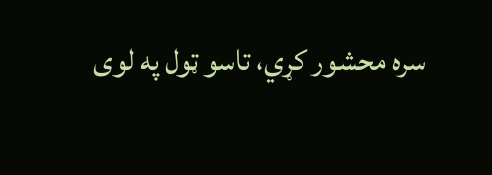سره محشور کړي، تاسو ټول په لوی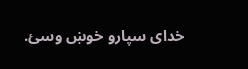خدای سپارو خوښ وسئ.